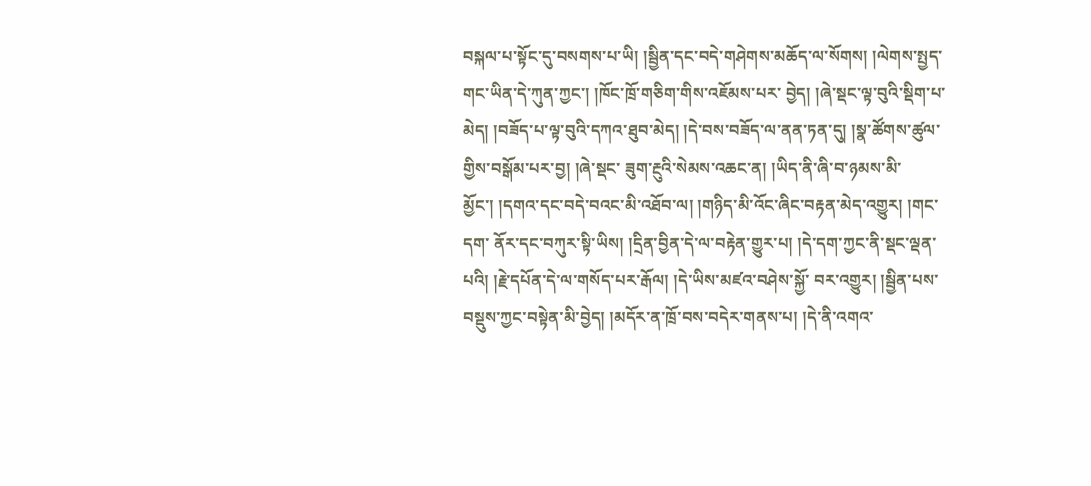བསྐལ་པ་སྟོང་དུ་བསགས་པ་ཡི། །སྦྱིན་དང་བདེ་གཤེགས་མཆོད་ལ་སོགས། །ལེགས་སྤྱད་གང་ཡིན་དེ་ཀུན་ཀྱང་། །ཁོང་ཁྲོ་གཅིག་གིས་འཇོམས་པར་ བྱེད། །ཞེ་སྡང་ལྟ་བུའི་སྡིག་པ་མེད། །བཟོད་པ་ལྟ་བུའི་དཀའ་ཐུབ་མེད། །དེ་བས་བཟོད་ལ་ནན་ཏན་དུ། །སྣ་ཚོགས་ཚུལ་གྱིས་བསྒོམ་པར་བྱ། །ཞེ་སྡང་ ཟུག་རྔུའི་སེམས་འཆང་ན། །ཡིད་ནི་ཞི་བ་ཉམས་མི་མྱོང་། །དགའ་དང་བདེ་བའང་མི་འཐོབ་ལ། །གཉིད་མི་འོང་ཞིང་བརྟན་མེད་འགྱུར། །གང་དག་ ནོར་དང་བཀུར་སྟི་ཡིས། །དྲིན་བྱིན་དེ་ལ་བརྟེན་གྱུར་པ། །དེ་དག་ཀྱང་ནི་སྡང་ལྡན་པའི། །རྗེ་དཔོན་དེ་ལ་གསོད་པར་རྒོལ། །དེ་ཡིས་མཛའ་བཤེས་སྐྱོ་ བར་འགྱུར། །སྦྱིན་པས་བསྡུས་ཀྱང་བསྟེན་མི་བྱེད། །མདོར་ན་ཁྲོ་བས་བདེར་གནས་པ། །དེ་ནི་འགའ་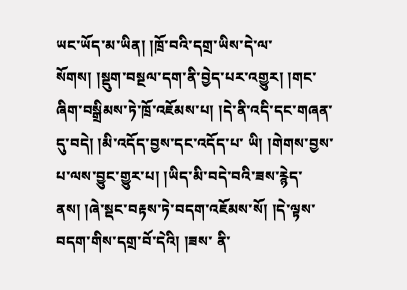ཡང་ཡོད་མ་ཡིན། །ཁྲོ་བའི་དགྲ་ཡིས་དེ་ལ་ སོགས། །སྡུག་བསྔལ་དག་ནི་བྱེད་པར་འགྱུར། །གང་ཞིག་བསྒྲིམས་ཏེ་ཁྲོ་འཇོམས་པ། །དེ་ནི་འདི་དང་གཞན་དུ་བདེ། །མི་འདོད་བྱས་དང་འདོད་པ་ ཡི། །གེགས་བྱས་པ་ལས་བྱུང་གྱུར་པ། །ཡིད་མི་བདེ་བའི་ཟས་རྙེད་ནས། །ཞེ་སྡང་བརྟས་ཏེ་བདག་འཇོམས་སོ། །དེ་ལྟས་བདག་གིས་དགྲ་བོ་དེའི། །ཟས་ ནི་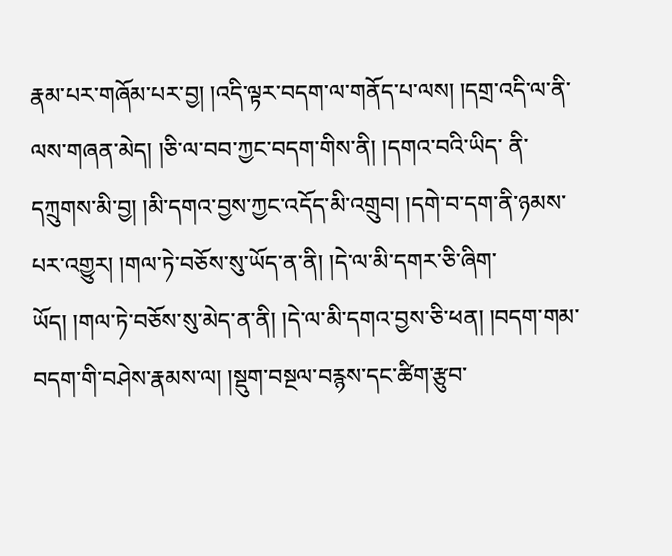རྣམ་པར་གཞོམ་པར་བྱ། །འདི་ལྟར་བདག་ལ་གནོད་པ་ལས། །དགྲ་འདི་ལ་ནི་ལས་གཞན་མེད། །ཅི་ལ་བབ་ཀྱང་བདག་གིས་ནི། །དགའ་བའི་ཡིད་ ནི་དཀྲུགས་མི་བྱ། །མི་དགའ་བྱས་ཀྱང་འདོད་མི་འགྲུབ། །དགེ་བ་དག་ནི་ཉམས་པར་འགྱུར། །གལ་ཏེ་བཅོས་སུ་ཡོད་ན་ནི། །དེ་ལ་མི་དགར་ཅི་ཞིག་ ཡོད། །གལ་ཏེ་བཅོས་སུ་མེད་ན་ནི། །དེ་ལ་མི་དགའ་བྱས་ཅི་ཕན། །བདག་གམ་བདག་གི་བཤེས་རྣམས་ལ། །སྡུག་བསྔལ་བརྙས་དང་ཚིག་རྩུབ་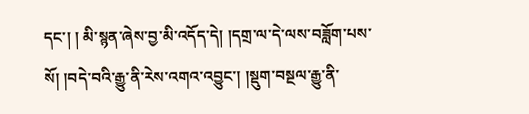དང་། ། མི་སྙན་ཞེས་བྱ་མི་འདོད་དེ། །དགྲ་ལ་དེ་ལས་བཟློག་པས་སོ། །བདེ་བའི་རྒྱུ་ནི་རེས་འགའ་འབྱུང་། །སྡུག་བསྔལ་རྒྱུ་ནི་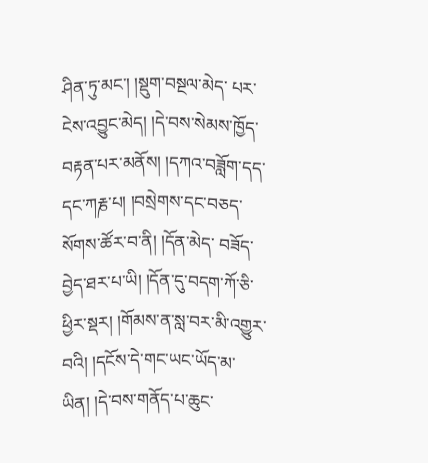ཤིན་ཏུ་མང་། །སྡུག་བསྔལ་མེད་ པར་ངེས་འབྱུང་མེད། །དེ་བས་སེམས་ཁྱོད་བརྟན་པར་མནོས། །དཀའ་བཟློག་དད་དང་ཀརྞ་པ། །བསྲེགས་དང་བཅད་སོགས་ཚོར་བ་ནི། །དོན་མེད་ བཟོད་བྱེད་ཐར་པ་ཡི། །དོན་དུ་བདག་ཀོ་ཅི་ཕྱིར་སྡར། །གོམས་ན་སླ་བར་མི་འགྱུར་བའི། །དངོས་དེ་གང་ཡང་ཡོད་མ་ཡིན། །དེ་བས་གནོད་པ་ཆུང་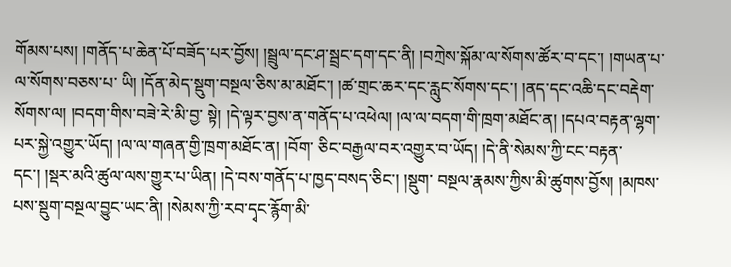གོམས་པས། །གནོད་པ་ཆེན་པོ་བཟོད་པར་བྱོས། །སྦྲུལ་དང་ཤ་སྦྲང་དག་དང་ནི། །བཀྲེས་སྐོམ་ལ་སོགས་ཚོར་བ་དང་། །གཡན་པ་ལ་སོགས་བཅས་པ་ ཡི། །དོན་མེད་སྡུག་བསྔལ་ཅིས་མ་མཐོང་། །ཚ་གྲང་ཆར་དང་རླུང་སོགས་དང་། །ནད་དང་འཆི་དང་བརྡེག་སོགས་ལ། །བདག་གིས་བཟེ་རེ་མི་བྱ་ སྟེ། །དེ་ལྟར་བྱས་ན་གནོད་པ་འཕེལ། །ལ་ལ་བདག་གི་ཁྲག་མཐོང་ན། །དཔའ་བརྟན་ལྷག་པར་སྐྱེ་འགྱུར་ཡོད། །ལ་ལ་གཞན་གྱི་ཁྲག་མཐོང་ན། །བོག་ ཅིང་བརྒྱལ་བར་འགྱུར་བ་ཡོད། །དེ་ནི་སེམས་ཀྱི་ངང་བརྟན་དང་། །སྡར་མའི་ཚུལ་ལས་གྱུར་པ་ཡིན། །དེ་བས་གནོད་པ་ཁྱད་བསད་ཅིང་། །སྡུག་ བསྔལ་རྣམས་ཀྱིས་མི་ཚུགས་བྱོས། །མཁས་པས་སྡུག་བསྔལ་བྱུང་ཡང་ནི། །སེམས་ཀྱི་རབ་དྭང་རྙོག་མི་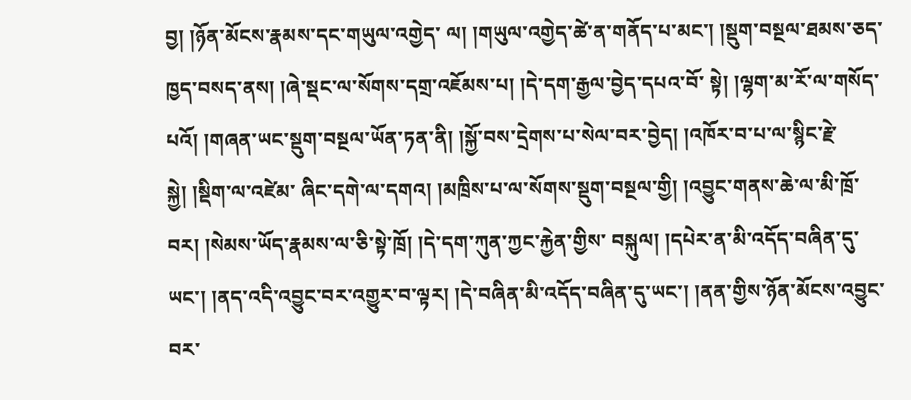བྱ། །ཉོན་མོངས་རྣམས་དང་གཡུལ་འགྱེད་ ལ། །གཡུལ་འགྱེད་ཚེ་ན་གནོད་པ་མང་། །སྡུག་བསྔལ་ཐམས་ཅད་ཁྱད་བསད་ནས། །ཞེ་སྡང་ལ་སོགས་དགྲ་འཇོམས་པ། །དེ་དག་རྒྱལ་བྱེད་དཔའ་བོ་ སྟེ། །ལྷག་མ་རོ་ལ་གསོད་པའོ། །གཞན་ཡང་སྡུག་བསྔལ་ཡོན་ཏན་ནི། །སྐྱོ་བས་དྲེགས་པ་སེལ་བར་བྱེད། །འཁོར་བ་པ་ལ་སྙིང་རྗེ་སྐྱེ། །སྡིག་ལ་འཛེམ་ ཞིང་དགེ་ལ་དགའ། །མཁྲིས་པ་ལ་སོགས་སྡུག་བསྔལ་གྱི། །འབྱུང་གནས་ཆེ་ལ་མི་ཁྲོ་བར། །སེམས་ཡོད་རྣམས་ལ་ཅི་སྟེ་ཁྲོ། །དེ་དག་ཀུན་ཀྱང་རྐྱེན་གྱིས་ བསྐུལ། །དཔེར་ན་མི་འདོད་བཞིན་དུ་ཡང་། །ནད་འདི་འབྱུང་བར་འགྱུར་བ་ལྟར། །དེ་བཞིན་མི་འདོད་བཞིན་དུ་ཡང་། །ནན་གྱིས་ཉོན་མོངས་འབྱུང་ བར་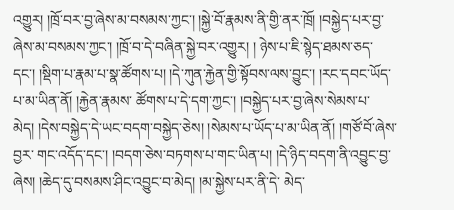འགྱུར། །ཁྲོ་བར་བྱ་ཞེས་མ་བསམས་ཀྱང་། །སྐྱེ་བོ་རྣམས་ནི་གྱི་ནར་ཁྲོ། །བསྐྱེད་པར་བྱ་ཞེས་མ་བསམས་ཀྱང་། །ཁྲོ་བ་དེ་བཞིན་སྐྱེ་བར་འགྱུར། ། ཉེས་པ་ཇི་སྙེད་ཐམས་ཅད་དང་། །སྡིག་པ་རྣམ་པ་སྣ་ཚོགས་པ། །དེ་ཀུན་རྐྱེན་གྱི་སྟོབས་ལས་བྱུང་། །རང་དབང་ཡོད་པ་མ་ཡིན་ནོ། །རྐྱེན་རྣམས་ ཚོགས་པ་དེ་དག་ཀྱང་། །བསྐྱེད་པར་བྱ་ཞེས་སེམས་པ་མེད། །དེས་བསྐྱེད་དེ་ཡང་བདག་བསྐྱེད་ཅེས། །སེམས་པ་ཡོད་པ་མ་ཡིན་ནོ། །གཙོ་བོ་ཞེས་བྱར་ གང་འདོད་དང་། །བདག་ཅེས་བཏགས་པ་གང་ཡིན་པ། །དེ་ཉིད་བདག་ནི་འབྱུང་བྱ་ཞེས། །ཆེད་དུ་བསམས་ཤིང་འབྱུང་བ་མེད། །མ་སྐྱེས་པར་ནི་དེ་ མེད་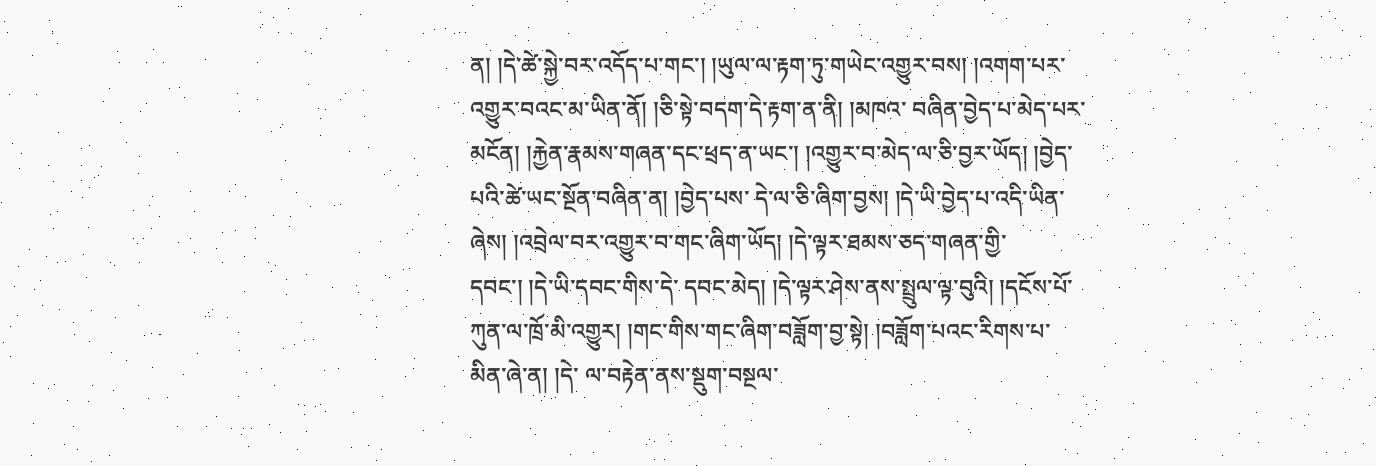ན། །དེ་ཚེ་སྐྱེ་བར་འདོད་པ་གང་། །ཡུལ་ལ་རྟག་ཏུ་གཡེང་འགྱུར་བས། །འགག་པར་འགྱུར་བའང་མ་ཡིན་ནོ། །ཅི་སྟེ་བདག་དེ་རྟག་ན་ནི། །མཁའ་ བཞིན་བྱེད་པ་མེད་པར་མངོན། །རྐྱེན་རྣམས་གཞན་དང་ཕྲད་ན་ཡང་། །འགྱུར་བ་མེད་ལ་ཅི་བྱར་ཡོད། །བྱེད་པའི་ཚེ་ཡང་སྔོན་བཞིན་ན། །བྱེད་པས་ དེ་ལ་ཅི་ཞིག་བྱས། །དེ་ཡི་བྱེད་པ་འདི་ཡིན་ཞེས། །འབྲེལ་བར་འགྱུར་བ་གང་ཞིག་ཡོད། །དེ་ལྟར་ཐམས་ཅད་གཞན་གྱི་དབང་། །དེ་ཡི་དབང་གིས་དེ་ དབང་མེད། །དེ་ལྟར་ཤེས་ནས་སྤྲུལ་ལྟ་བུའི། །དངོས་པོ་ཀུན་ལ་ཁྲོ་མི་འགྱུར། །གང་གིས་གང་ཞིག་བཟློག་བྱ་སྟེ། །བཟློག་པའང་རིགས་པ་མིན་ཞེ་ན། །དེ་ ལ་བརྟེན་ནས་སྡུག་བསྔལ་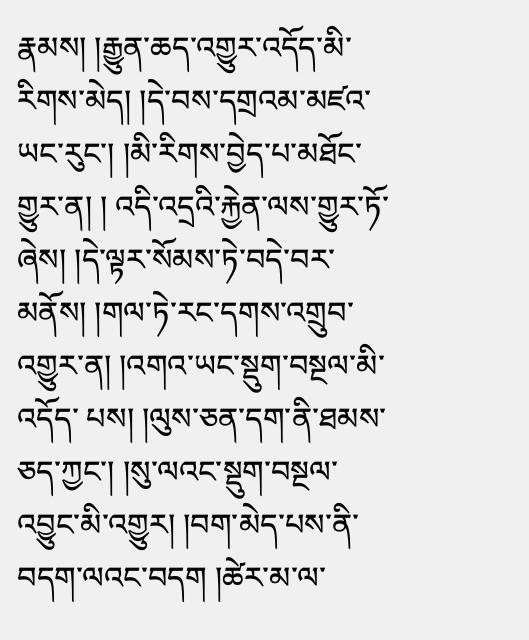རྣམས། །རྒྱུན་ཆད་འགྱུར་འདོད་མི་རིགས་མེད། །དེ་བས་དགྲའམ་མཛའ་ཡང་རུང་། །མི་རིགས་བྱེད་པ་མཐོང་གྱུར་ན། ། འདི་འདྲའི་རྐྱེན་ལས་གྱུར་ཏོ་ཞེས། །དེ་ལྟར་སོམས་ཏེ་བདེ་བར་མནོས། །གལ་ཏེ་རང་དགས་འགྲུབ་འགྱུར་ན། །འགའ་ཡང་སྡུག་བསྔལ་མི་འདོད་ པས། །ལུས་ཅན་དག་ནི་ཐམས་ཅད་ཀྱང་། །སུ་ལའང་སྡུག་བསྔལ་འབྱུང་མི་འགྱུར། །བག་མེད་པས་ནི་བདག་ལའང་བདག །ཚེར་མ་ལ་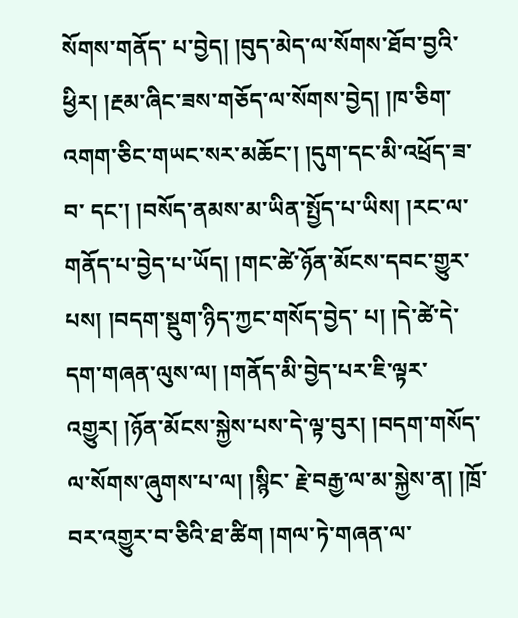སོགས་གནོད་ པ་བྱེད། །བུད་མེད་ལ་སོགས་ཐོབ་བྱའི་ཕྱིར། །རྔམ་ཞིང་ཟས་གཅོད་ལ་སོགས་བྱེད། །ཁ་ཅིག་འགག་ཅིང་གཡང་སར་མཆོང་། །དུག་དང་མི་འཕྲོད་ཟ་བ་ དང་། །བསོད་ནམས་མ་ཡིན་སྤྱོད་པ་ཡིས། །རང་ལ་གནོད་པ་བྱེད་པ་ཡོད། །གང་ཚེ་ཉོན་མོངས་དབང་གྱུར་པས། །བདག་སྡུག་ཉིད་ཀྱང་གསོད་བྱེད་ པ། །དེ་ཚེ་དེ་དག་གཞན་ལུས་ལ། །གནོད་མི་བྱེད་པར་ཇི་ལྟར་འགྱུར། །ཉོན་མོངས་སྐྱེས་པས་དེ་ལྟ་བུར། །བདག་གསོད་ལ་སོགས་ཞུགས་པ་ལ། །སྙིང་ རྗེ་བརྒྱ་ལ་མ་སྐྱེས་ན། །ཁྲོ་བར་འགྱུར་བ་ཅིའི་ཐ་ཚིག །གལ་ཏེ་གཞན་ལ་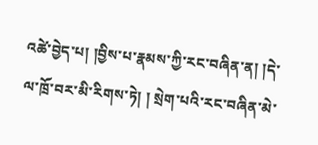འཚེ་བྱེད་པ། །བྱིས་པ་རྣམས་ཀྱི་རང་བཞིན་ན། །དེ་ལ་ཁྲོ་བར་མི་རིགས་ཏེ། ། སྲེག་པའི་རང་བཞིན་མེ་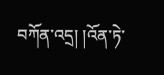བཀོན་འདྲ། །འོན་ཏེ་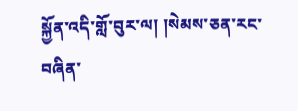སྐྱོན་འདི་གློ་བུར་ལ། །སེམས་ཅན་རང་བཞིན་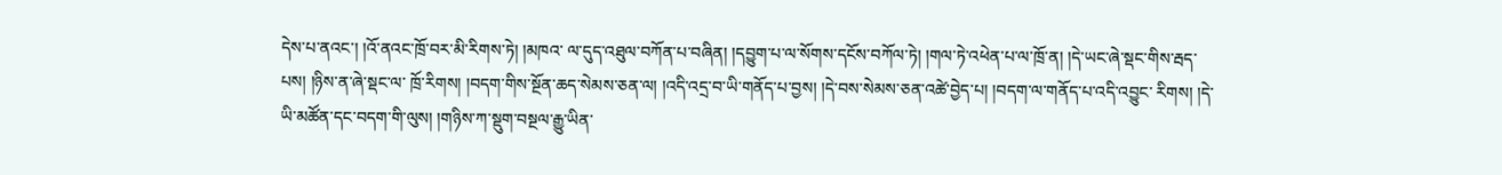དེས་པ་ནའང་། །འོ་ནའང་ཁྲོ་བར་མི་རིགས་ཏེ། །མཁའ་ ལ་དུད་འཐུལ་བཀོན་པ་བཞིན། །དབྱུག་པ་ལ་སོགས་དངོས་བཀོལ་ཏེ། །གལ་ཏེ་འཕེན་པ་ལ་ཁྲོ་ན། །དེ་ཡང་ཞེ་སྡང་གིས་རྦད་པས། །ཉིས་ན་ཞེ་སྡང་ལ་ ཁྲོ་རིགས། །བདག་གིས་སྔོན་ཆད་སེམས་ཅན་ལ། །འདི་འདྲ་བ་ཡི་གནོད་པ་བྱས། །དེ་བས་སེམས་ཅན་འཚེ་བྱེད་པ། །བདག་ལ་གནོད་པ་འདི་འབྱུང་ རིགས། །དེ་ཡི་མཚོན་དང་བདག་གི་ལུས། །གཉིས་ཀ་སྡུག་བསྔལ་རྒྱུ་ཡིན་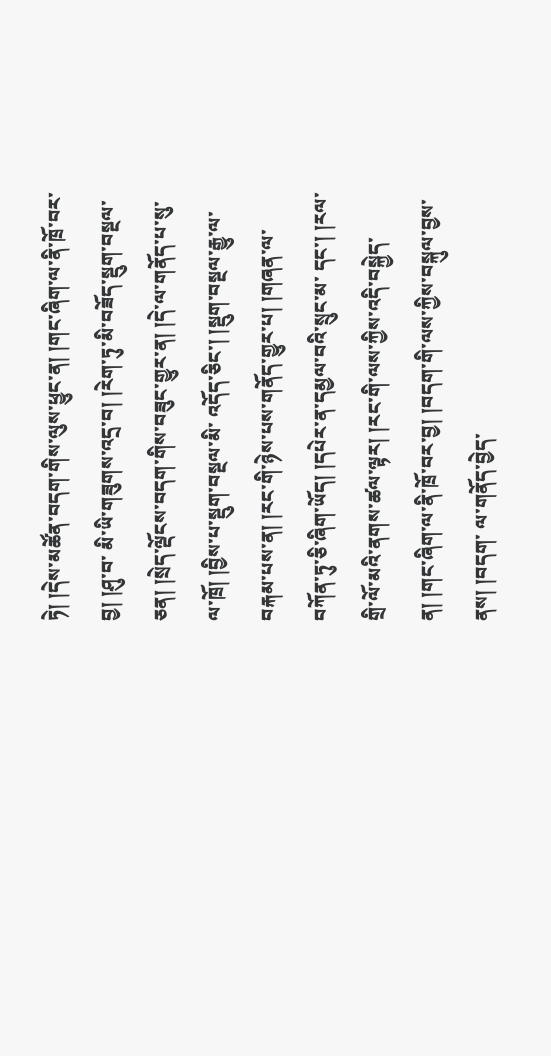ཏེ། །དེས་མཚོན་བདག་གིས་ལུས་ཕྱུང་ན། །གང་ཞིག་ལ་ནི་ཁྲོ་བར་བྱ། །ཤུ་བ་ མི་ཡི་གཟུགས་འདྲ་བ། །རེག་ཏུ་མི་བཟོད་སྡུག་བསྔལ་ཅན། །སྲེད་ལྡོངས་བདག་གིས་བཟུང་གྱུར་ན། །དེ་ལ་གནོད་པ་སུ་ལ་ཁྲོ། །བྱིས་པ་སྡུག་བསྔལ་མི་ འདོད་ཅིང་། །སྡུག་བསྔལ་རྒྱུ་ལ་བརྐམ་པས་ན། །རང་གི་ཉེས་པས་གནོད་གྱུར་པ། །གཞན་ལ་བཀོན་ཏུ་ཅི་ཞིག་ཡོད། །དཔེར་ན་དམྱལ་བའི་སྲུང་མ་ དང་། །རལ་གྲི་ལོ་མའི་ནགས་ཚལ་ལྟར། །རང་གི་ལས་ཀྱིས་འདི་བསྐྱེད་ན། །གང་ཞིག་ལ་ནི་ཁྲོ་བར་བྱ། །བདག་གི་ལས་ཀྱིས་བསྐུལ་བྱས་ནས། །བདག་ ལ་གནོད་བྱེད་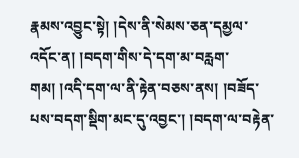རྣམས་འབྱུང་སྟེ། །དེས་ནི་སེམས་ཅན་དམྱལ་འདོང་ན། །བདག་གིས་དེ་དག་མ་བརླག་གམ། །འདི་དག་ལ་ནི་རྟེན་བཅས་ནས། །བཟོད་ པས་བདག་སྡིག་མང་དུ་འབྱང་། །བདག་ལ་བརྟེན་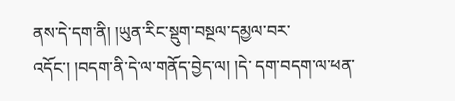ནས་དེ་དག་ནི། །ཡུན་རིང་སྡུག་བསྔལ་དམྱལ་བར་འདོང་། །བདག་ནི་དེ་ལ་གནོད་བྱེད་ལ། །དེ་ དག་བདག་ལ་ཕན་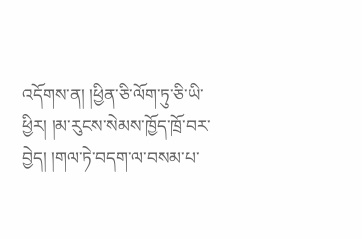འདོགས་ན། །ཕྱིན་ཅི་ལོག་ཏུ་ཅི་ཡི་ཕྱིར། །མ་རུངས་སེམས་ཁྱོད་ཁྲོ་བར་བྱེད། །གལ་ཏེ་བདག་ལ་བསམ་པ་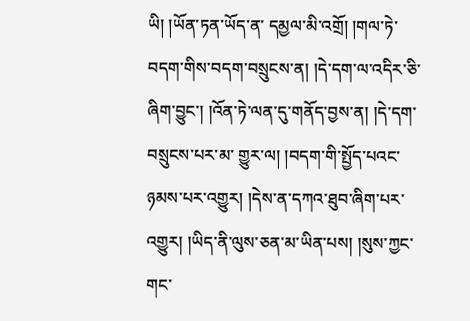ཡི། །ཡོན་ཏན་ཡོད་ན་ དམྱལ་མི་འགྲོ། །གལ་ཏེ་བདག་གིས་བདག་བསྲུངས་ན། །དེ་དག་ལ་འདིར་ཅི་ཞིག་བྱུང་། །འོན་ཏེ་ལན་དུ་གནོད་བྱས་ན། །དེ་དག་བསྲུངས་པར་མ་ གྱུར་ལ། །བདག་གི་སྤྱོད་པའང་ཉམས་པར་འགྱུར། །དེས་ན་དཀའ་ཐུབ་ཞིག་པར་འགྱུར། །ཡིད་ནི་ལུས་ཅན་མ་ཡིན་པས། །སུས་ཀྱང་གང་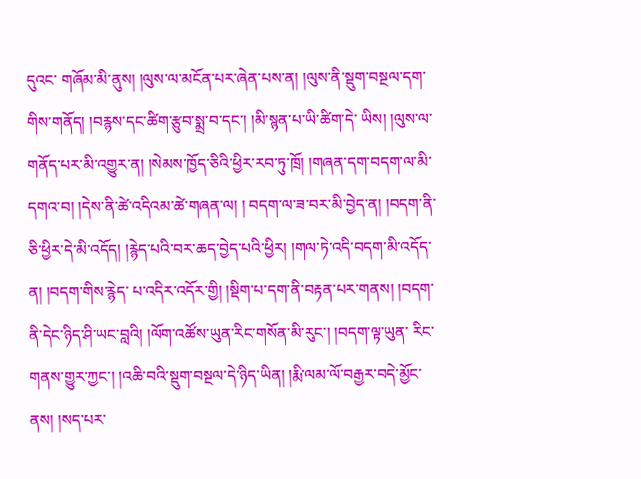དུའང་ གཞོམ་མི་ནུས། །ལུས་ལ་མངོན་པར་ཞེན་པས་ན། །ལུས་ནི་སྡུག་བསྔལ་དག་གིས་གནོད། །བརྙས་དང་ཚིག་རྩུབ་སྨྲ་བ་དང་། །མི་སྙན་པ་ཡི་ཚིག་དེ་ ཡིས། །ལུས་ལ་གནོད་པར་མི་འགྱུར་ན། །སེམས་ཁྱོད་ཅིའི་ཕྱིར་རབ་ཏུ་ཁྲོ། །གཞན་དག་བདག་ལ་མི་དགའ་བ། །དེས་ནི་ཚེ་འདིའམ་ཚེ་གཞན་ལ། ། བདག་ལ་ཟ་བར་མི་བྱེད་ན། །བདག་ནི་ཅི་ཕྱིར་དེ་མི་འདོད། །རྙེད་པའི་བར་ཆད་བྱེད་པའི་ཕྱིར། །གལ་ཏེ་འདི་བདག་མི་འདོད་ན། །བདག་གིས་རྙེད་ པ་འདིར་འདོར་གྱི། །སྡིག་པ་དག་ནི་བརྟན་པར་གནས། །བདག་ནི་དེང་ཉིད་ཤི་ཡང་བླའི། །ལོག་འཚོས་ཡུན་རིང་གསོན་མི་རུང་། །བདག་ལྟ་ཡུན་ རིང་གནས་གྱུར་ཀྱང་། །འཆི་བའི་སྡུག་བསྔལ་དེ་ཉིད་ཡིན། །རྨི་ལམ་ལོ་བརྒྱར་བདེ་མྱོང་ནས། །སད་པར་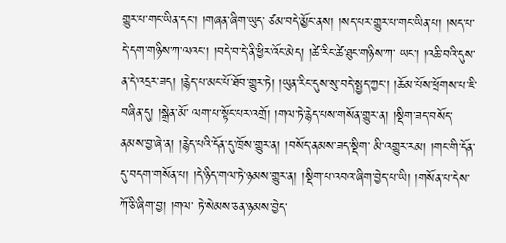གྱུར་པ་གང་ཡིན་དང་། །གཞན་ཞིག་ཡུད་ ཙམ་བདེ་མྱོང་ནས། །སད་པར་གྱུར་པ་གང་ཡིན་པ། །སད་པ་དེ་དག་གཉིས་ཀ་ལའང་། །བདེ་བ་དེ་ནི་ཕྱིར་འོང་མེད། །ཚེ་རིང་ཚེ་ཐུང་གཉིས་ཀ་ ཡང་། །འཆི་བའི་དུས་ན་དེ་འདྲར་ཟད། །རྙེད་པ་མང་པོ་ཐོབ་གྱུར་ཏེ། །ཡུན་རིང་དུས་སུ་བདེ་སྤྱད་ཀྱང་། །ཆོམ་པོས་ཕྲོགས་པ་ཇི་བཞིན་དུ། །སྒྲེན་མོ་ ལག་པ་སྟོང་པར་འགྲོ། །གལ་ཏེ་རྙེད་པས་གསོན་གྱུར་ན། །སྡིག་ཟད་བསོད་ནམས་བྱ་ཞེ་ན། །རྙེད་པའི་དོན་དུ་ཁྲོས་གྱུར་ན། །བསོད་ནམས་ཟད་སྡིག་ མི་འགྱུར་རམ། །གང་གི་དོན་དུ་བདག་གསོན་པ། །དེ་ཉིད་གལ་ཏེ་ཉམས་གྱུར་ན། །སྡིག་པ་འབའ་ཞིག་བྱེད་པ་ཡི། །གསོན་པ་དེས་ཀོ་ཅི་ཞིག་བྱ། །གལ་ ཏེ་སེམས་ཅན་ཉམས་བྱེད་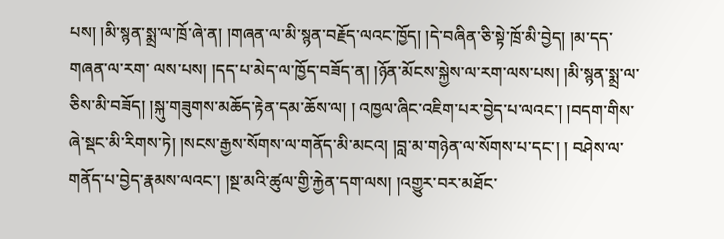པས། །མི་སྙན་སྨྲ་ལ་ཁྲོ་ཞེ་ན། །གཞན་ལ་མི་སྙན་བརྗོད་ལའང་ཁྱོད། །དེ་བཞིན་ཅི་སྟེ་ཁྲོ་མི་བྱེད། །མ་དད་གཞན་ལ་རག་ ལས་པས། །དད་པ་མེད་ལ་ཁྱོད་བཟོད་ན། །ཉོན་མོངས་སྐྱེས་ལ་རག་ལས་པས། །མི་སྙན་སྨྲ་ལ་ཅིས་མི་བཟོད། །སྐུ་གཟུགས་མཆོད་རྟེན་དམ་ཆོས་ལ། ། འཁྱལ་ཞིང་འཇིག་པར་བྱེད་པ་ལའང་། །བདག་གིས་ཞེ་སྡང་མི་རིགས་ཏེ། །སངས་རྒྱས་སོགས་ལ་གནོད་མི་མངའ། །བླ་མ་གཉེན་ལ་སོགས་པ་དང་། ། བཤེས་ལ་གནོད་པ་བྱེད་རྣམས་ལའང་། །སྔ་མའི་ཚུལ་གྱི་རྐྱེན་དག་ལས། །འགྱུར་བར་མཐོང་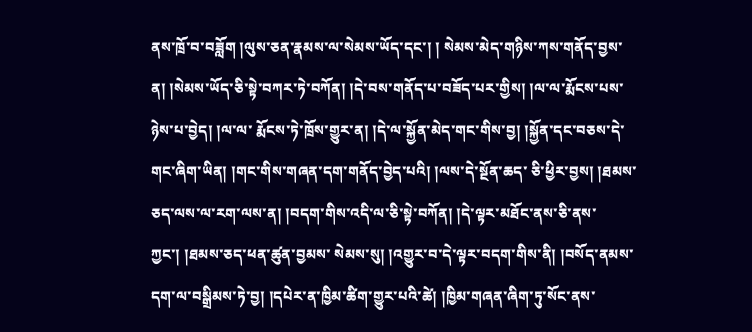ནས་ཁྲོ་བ་བཟློག །ལུས་ཅན་རྣམས་ལ་སེམས་ཡོད་དང་། ། སེམས་མེད་གཉིས་ཀས་གནོད་བྱས་ན། །སེམས་ཡོད་ཅི་སྟེ་བཀར་ཏེ་བཀོན། །དེ་བས་གནོད་པ་བཟོད་པར་གྱིས། །ལ་ལ་རྨོངས་པས་ཉེས་པ་བྱེད། །ལ་ལ་ རྨོངས་ཏེ་ཁྲོས་གྱུར་ན། །དེ་ལ་སྐྱོན་མེད་གང་གིས་བྱ། །སྐྱོན་དང་བཅས་དེ་གང་ཞིག་ཡིན། །གང་གིས་གཞན་དག་གནོད་བྱེད་པའི། །ལས་དེ་སྔོན་ཆད་ ཅི་ཕྱིར་བྱས། །ཐམས་ཅད་ལས་ལ་རག་ལས་ན། །བདག་གིས་འདི་ལ་ཅི་སྟེ་བཀོན། །དེ་ལྟར་མཐོང་ནས་ཅི་ནས་ཀྱང་། །ཐམས་ཅད་ཕན་ཚུན་བྱམས་ སེམས་སུ། །འགྱུར་བ་དེ་ལྟར་བདག་གིས་ནི། །བསོད་ནམས་དག་ལ་བསྒྲིམས་ཏེ་བྱ། །དཔེར་ན་ཁྱིམ་ཚིག་གྱུར་པའི་ཚེ། །ཁྱིམ་གཞན་ཞིག་ཏུ་སོང་ནས་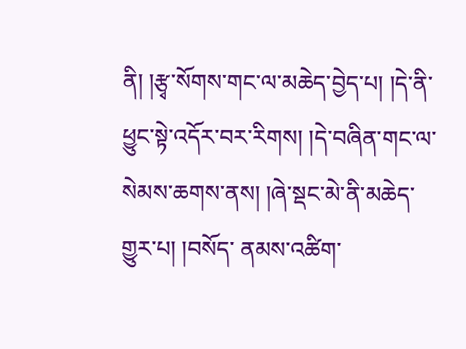ནི། །རྩྭ་སོགས་གང་ལ་མཆེད་བྱེད་པ། །དེ་ནི་ཕྱུང་སྟེ་འདོར་བར་རིགས། །དེ་བཞིན་གང་ལ་སེམས་ཆགས་ནས། །ཞེ་སྡང་མེ་ནི་མཆེད་གྱུར་པ། །བསོད་ ནམས་འཚིག་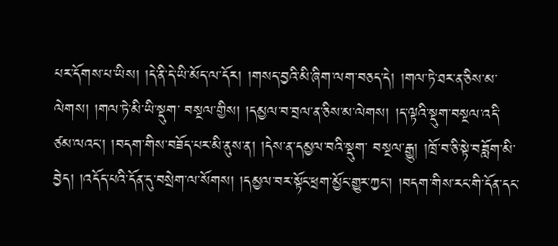པར་དོགས་པ་ཡིས། །དེ་ནི་དེ་ཡི་མོད་ལ་དོར། །གསད་བྱའི་མི་ཞིག་ལག་བཅད་དེ། །གལ་ཏེ་ཐར་ན་ཅིས་མ་ལེགས། །གལ་ཏེ་མི་ཡི་སྡུག་ བསྔལ་གྱིས། །དམྱལ་བ་བྲལ་ན་ཅིས་མ་ལེགས། །ད་ལྟའི་སྡུག་བསྔལ་འདི་ཙམ་ལའང་། །བདག་གིས་བཟོད་པར་མི་ནུས་ན། །དེས་ན་དམྱལ་བའི་སྡུག་ བསྔལ་རྒྱུ། །ཁྲོ་བ་ཅི་སྟེ་བཟློག་མི་བྱེད། །འདོད་པའི་དོན་དུ་བསྲེག་ལ་སོགས། །དམྱལ་བར་སྟོང་ཕྲག་མྱོང་གྱུར་ཀྱང་། །བདག་གིས་རང་གི་དོན་དང་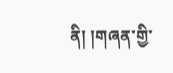ནི། །གཞན་གྱི་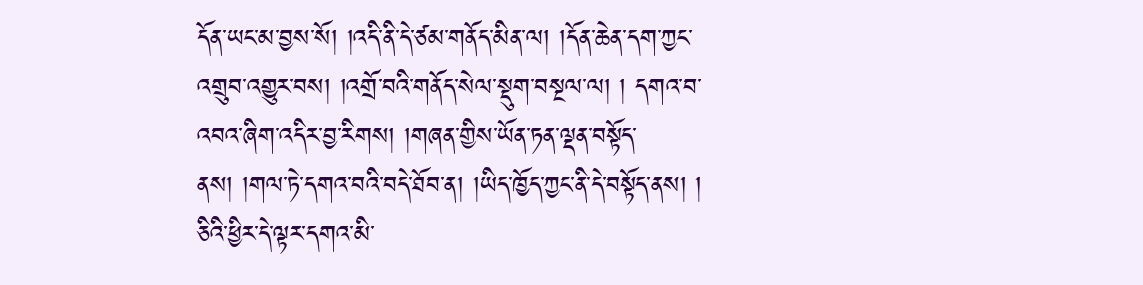དོན་ཡང་མ་བྱས་སོ། །འདི་ནི་དེ་ཙམ་གནོད་མིན་ལ། །དོན་ཆེན་དག་ཀྱང་འགྲུབ་འགྱུར་བས། །འགྲོ་བའི་གནོད་སེལ་སྡུག་བསྔལ་ལ། ། དགའ་བ་འབའ་ཞིག་འདིར་བྱ་རིགས། །གཞན་གྱིས་ཡོན་ཏན་ལྡན་བསྟོད་ནས། །གལ་ཏེ་དགའ་བའི་བདེ་ཐོབ་ན། །ཡིད་ཁྱོད་ཀྱང་ནི་དེ་བསྟོད་ནས། ། ཅིའི་ཕྱིར་དེ་ལྟར་དགའ་མི་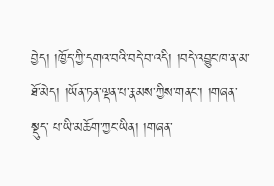བྱེད། །ཁྱོད་ཀྱི་དགའ་བའི་བདེ་བ་འདི། །བདེ་འབྱུང་ཁ་ན་མ་ཐོ་མེད། །ཡོན་ཏན་ལྡན་པ་རྣམས་ཀྱིས་གནང་། །གཞན་སྡུད་ པ་ཡི་མཆོག་ཀྱང་ཡིན། །གཞན་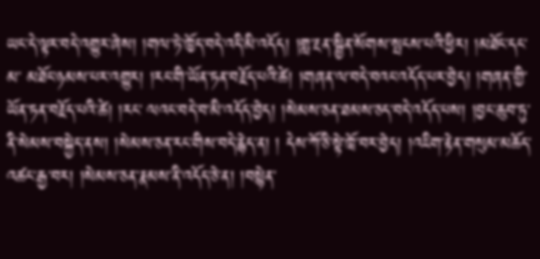ཡང་དེ་ལྟར་བདེ་འགྱུར་ཞེས། །གལ་ཏེ་ཁྱོད་བདེ་འདི་མི་འདོད། །གླ་རྔན་སྦྱིན་སོགས་སྤངས་པའི་ཕྱིར། །མཐོང་དང་མ་ མཐོང་ཉམས་པར་འགྱུར། །རང་གི་ཡོན་ཏན་བརྗོད་པའི་ཚེ། །གཞན་ལ་བདེ་བའང་འདོད་པར་བྱེད། །གཞན་གྱི་ཡོན་ཏན་བརྗོད་པའི་ཚེ། །རང་ ལའང་བདེ་བ་མི་འདོད་བྱེད། །སེམས་ཅན་ཐམས་ཅད་བདེ་འདོད་པས། །བྱང་ཆུབ་ཏུ་ནི་སེམས་བསྐྱེད་ནས། །སེམས་ཅན་རང་གིས་བདེ་རྙེད་ན། ། དེས་ཀོ་ཅི་སྟེ་ཁྲོ་བར་བྱེད། །འཇིག་རྟེན་གསུམ་མཆོད་འཚང་རྒྱ་བར། །སེམས་ཅན་རྣམས་ནི་འདོད་ཅེ་ན། །བསྙེན་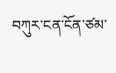བཀུར་ངན་ངོན་ཙམ་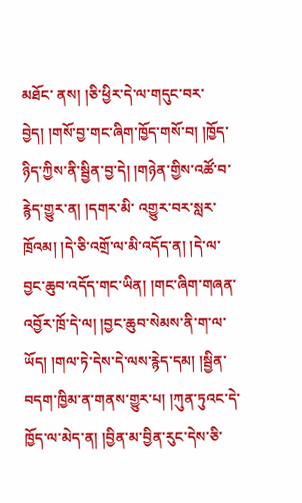མཐོང་ ནས། །ཅི་ཕྱིར་དེ་ལ་གདུང་བར་བྱེད། །གསོ་བྱ་གང་ཞིག་ཁྱོད་གསོ་བ། །ཁྱོད་ཉིད་ཀྱིས་ནི་སྦྱིན་བྱ་དེ། །གཉེན་གྱིས་འཚོ་བ་རྙེད་གྱུར་ན། །དགར་མི་ འགྱུར་བར་སླར་ཁྲོའམ། །དེ་ཅི་འགྲོ་ལ་མི་འདོད་ན། །དེ་ལ་བྱང་ཆུབ་འདོད་གང་ཡིན། །གང་ཞིག་གཞན་འབྱོར་ཁྲོ་དེ་ལ། །བྱང་ཆུབ་སེམས་ནི་ག་ལ་ ཡོད། །གལ་ཏེ་དེས་དེ་ལས་རྙེད་དམ། །སྦྱིན་བདག་ཁྱིམ་ན་གནས་གྱུར་པ། །ཀུན་ཏུའང་དེ་ཁྱོད་ལ་མེད་ན། །བྱིན་མ་བྱིན་རུང་དེས་ཅི་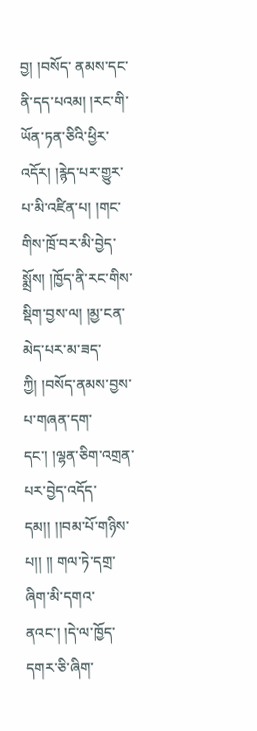བྱ། །བསོད་ ནམས་དང་ནི་དད་པའམ། །རང་གི་ཡོན་ཏན་ཅིའི་ཕྱིར་འདོར། །རྙེད་པར་གྱུར་པ་མི་འཛིན་པ། །གང་གིས་ཁྲོ་བར་མི་བྱེད་སྨྲོས། །ཁྱོད་ནི་རང་གིས་ སྡིག་བྱས་ལ། །མྱ་ངན་མེད་པར་མ་ཟད་ཀྱི། །བསོད་ནམས་བྱས་པ་གཞན་དག་དང་། །ལྷན་ཅིག་འགྲན་པར་བྱེད་འདོད་དམ།། །།བམ་པོ་གཉིས་པ།། །། གལ་ཏེ་དགྲ་ཞིག་མི་དགའ་ནའང་། །དེ་ལ་ཁྱོད་དགར་ཅི་ཞིག་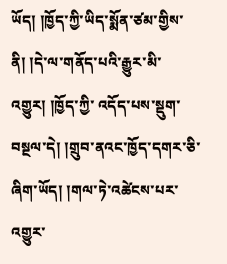ཡོད། །ཁྱོད་ཀྱི་ཡིད་སྨོན་ཙམ་གྱིས་ནི། །དེ་ལ་གནོད་པའི་རྒྱུར་མི་འགྱུར། །ཁྱོད་ཀྱི་ འདོད་པས་སྡུག་བསྔལ་དེ། །གྲུབ་ནའང་ཁྱོད་དགར་ཅི་ཞིག་ཡོད། །གལ་ཏེ་འཚེངས་པར་འགྱུར་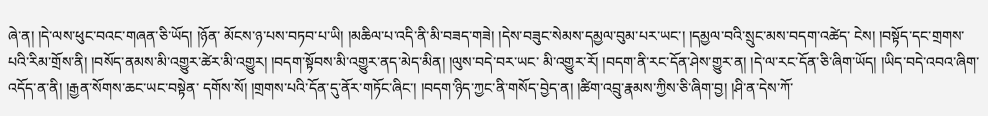ཞེ་ན། །དེ་ལས་ཕུང་བའང་གཞན་ཅི་ཡོད། །ཉོན་ མོངས་ཉ་པས་བཏབ་པ་ཡི། །མཆིལ་པ་འདི་ནི་མི་བཟད་གཟེ། །དེས་བཟུང་སེམས་དམྱལ་བུམ་པར་ཡང་། །དམྱལ་བའི་སྲུང་མས་བདག་འཚེད་ ངེས། །བསྟོད་དང་གྲགས་པའི་རིམ་གྲོས་ནི། །བསོད་ནམས་མི་འགྱུར་ཚེར་མི་འགྱུར། །བདག་སྟོབས་མི་འགྱུར་ནད་མེད་མིན། །ལུས་བདེ་བར་ཡང་ མི་འགྱུར་རོ། །བདག་ནི་རང་དོན་ཤེས་གྱུར་ན། །དེ་ལ་རང་དོན་ཅི་ཞིག་ཡོད། །ཡིད་བདེ་འབའ་ཞིག་འདོད་ན་ནི། །རྒྱན་སོགས་ཆང་ཡང་བསྟེན་ དགོས་སོ། །གྲགས་པའི་དོན་དུ་ནོར་གཏོང་ཞིང་། །བདག་ཉིད་ཀྱང་ནི་གསོད་བྱེད་ན། །ཚིག་འབྲུ་རྣམས་ཀྱིས་ཅི་ཞིག་བྱ། །ཤི་ན་དེས་ཀོ་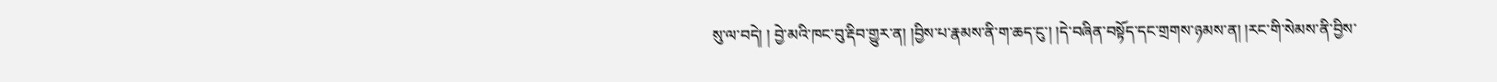སུ་ལ་བདེ། ། བྱེ་མའི་ཁང་བུ་རྡིབ་གྱུར་ན། །བྱིས་པ་རྣམས་ནི་ག་ཆད་ངུ་། །དེ་བཞིན་བསྟོད་དང་གྲགས་ཉམས་ན། །རང་གི་སེམས་ནི་བྱིས་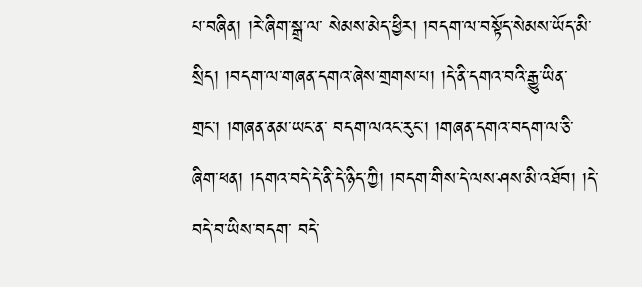པ་བཞིན། །རེ་ཞིག་སྒྲ་ལ་ སེམས་མེད་ཕྱིར། །བདག་ལ་བསྟོད་སེམས་ཡོད་མི་སྲིད། །བདག་ལ་གཞན་དགའ་ཞེས་གྲགས་པ། །དེ་ནི་དགའ་བའི་རྒྱུ་ཡིན་གྲང་། །གཞན་ནམ་ཡང་ན་ བདག་ལའང་རུང་། །གཞན་དགའ་བདག་ལ་ཅི་ཞིག་ཕན། །དགའ་བདེ་དེ་ནི་དེ་ཉིད་ཀྱི། །བདག་གིས་དེ་ལས་ཤས་མི་འཐོབ། །དེ་བདེ་བ་ཡིས་བདག་ བདེ་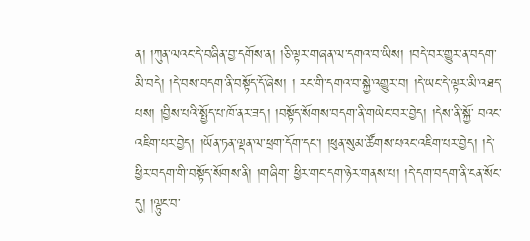ན། །ཀུན་ལའང་དེ་བཞིན་བྱ་དགོས་ན། །ཅི་ལྟར་གཞན་ལ་དགའ་བ་ཡིས། །བདེ་བར་གྱུར་ན་བདག་མི་བདེ། །དེ་བས་བདག་ནི་བསྟོད་དོ་ཞེས། ། རང་གི་དགའ་བ་སྐྱེ་འགྱུར་བ། །དེ་ཡང་དེ་ལྟར་མི་འཐད་པས། །བྱིས་པའི་སྤྱོད་པ་ཁོ་ནར་ཟད། །བསྟོད་སོགས་བདག་ནི་གཡེང་བར་བྱེད། །དེས་ནི་སྐྱོ་ བའང་འཇིག་པར་བྱེད། །ཡོན་ཏན་ལྡན་ལ་ཕྲག་དོག་དང་། །ཕུན་སུམ་ཚོགས་པའང་འཇིག་པར་བྱེད། །དེ་ཕྱིར་བདག་གི་བསྟོད་སོགས་ནི། །གཞིག་ ཕྱིར་གང་དག་ཉེར་གནས་པ། །དེ་དག་བདག་ནི་ངན་སོང་དུ། །ལྟུང་བ་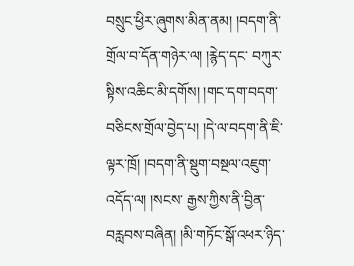བསྲུང་ཕྱིར་ཞུགས་མིན་ནམ། །བདག་ནི་གྲོལ་བ་དོན་གཉེར་ལ། །རྙེད་དང་ བཀུར་སྟིས་འཆིང་མི་དགོས། །གང་དག་བདག་བཅིངས་གྲོལ་བྱེད་པ། །དེ་ལ་བདག་ནི་ཇི་ལྟར་ཁྲོ། །བདག་ནི་སྡུག་བསྔལ་འཇུག་འདོད་ལ། །སངས་ རྒྱས་ཀྱིས་ནི་བྱིན་བརླབས་བཞིན། །མི་གཏོང་སྒོ་འཕར་ཉིད་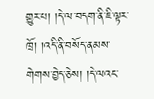གྱུར་པ། །དེ་ལ་བདག་ནི་ཇི་ལྟར་ཁྲོ། །འདི་ནི་བསོད་ནམས་གེགས་བྱེད་ཅེས། །དེ་ལའང་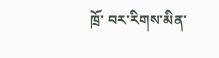ཁྲོ་ བར་རིགས་མིན་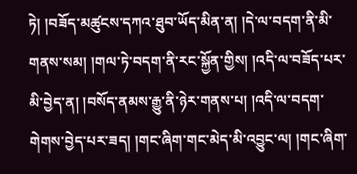ཏེ། །བཟོད་མཚུངས་དཀའ་ཐུབ་ཡོད་མིན་ན། །དེ་ལ་བདག་ནི་མི་གནས་སམ། །གལ་ཏེ་བདག་ནི་རང་སྐྱོན་གྱིས། །འདི་ལ་བཟོད་པར་ མི་བྱེད་ན། །བསོད་ནམས་རྒྱུ་ནི་ཉེར་གནས་པ། །འདི་ལ་བདག་གེགས་བྱེད་པར་ཟད། །གང་ཞིག་གང་མེད་མི་འབྱུང་ལ། །གང་ཞིག་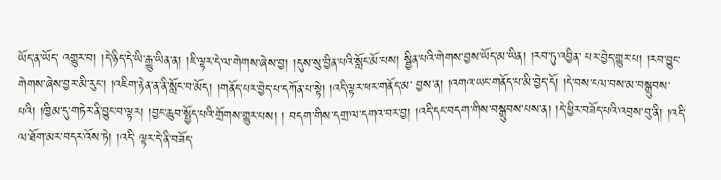ཡོད་ན་ཡོད་ འགྱུར་བ། །དེ་ཉིད་དེ་ཡི་རྒྱུ་ཡིན་ན། །ཇི་ལྟར་དེ་ལ་གེགས་ཞེས་བྱ། །དུས་སུ་བྱིན་པའི་སློང་མོ་པས། སྦྱིན་པའི་གེགས་བྱས་ཡོད་མ་ཡིན། །རབ་ཏུ་འབྱིན་ པར་བྱེད་གྱུར་པ། །རབ་བྱུང་གེགས་ཞེས་བྱར་མི་རུང་། །འཇིག་རྟེན་ན་ནི་སློང་བ་མོད། །གནོད་པར་བྱེད་པ་དཀོན་པ་སྟེ། །འདི་ལྟར་ཕར་གནོད་མ་ བྱས་ན། །འགའ་ཡང་གནོད་པ་མི་བྱེད་དོ། །དེ་བས་ངལ་བས་མ་བསྒྲུབས་པའི། །ཁྱིམ་དུ་གཏེར་ནི་བྱུང་བ་ལྟར། །བྱང་ཆུབ་སྤྱོད་པའི་གྲོགས་གྱུར་པས། ། བདག་གིས་དགྲ་ལ་དགའ་བར་བྱ། །འདི་དང་བདག་གིས་བསྒྲུབས་པས་ན། །དེ་ཕྱིར་བཟོད་པའི་འབྲས་བུ་ནི། །འདི་ལ་ཐོག་མར་བདར་འོས་ཏེ། །འདི་ ལྟར་དེ་ནི་བཟོད་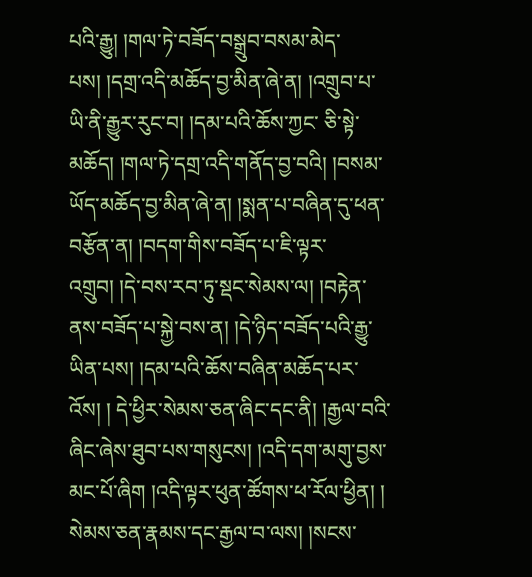པའི་རྒྱུ། །གལ་ཏེ་བཟོད་བསྒྲུབ་བསམ་མེད་པས། །དགྲ་འདི་མཆོད་བྱ་མིན་ཞེ་ན། །འགྲུབ་པ་ཡི་ནི་རྒྱུར་རུང་བ། །དམ་པའི་ཆོས་ཀྱང་ ཅི་སྟེ་མཆོད། །གལ་ཏེ་དགྲ་འདི་གནོད་བྱ་བའི། །བསམ་ཡོད་མཆོད་བྱ་མིན་ཞེ་ན། །སྨན་པ་བཞིན་དུ་ཕན་བརྩོན་ན། །བདག་གིས་བཟོད་པ་ཇི་ལྟར་ འགྲུབ། །དེ་བས་རབ་ཏུ་སྡང་སེམས་ལ། །བརྟེན་ནས་བཟོད་པ་སྐྱེ་བས་ན། །དེ་ཉིད་བཟོད་པའི་རྒྱུ་ཡིན་པས། །དམ་པའི་ཆོས་བཞིན་མཆོད་པར་འོས། ། དེ་ཕྱིར་སེམས་ཅན་ཞིང་དང་ནི། །རྒྱལ་བའི་ཞིང་ཞེས་ཐུབ་པས་གསུངས། །འདི་དག་མགུ་བྱས་མང་པོ་ཞིག །འདི་ལྟར་ཕུན་ཚོགས་ཕ་རོལ་ཕྱིན། ། སེམས་ཅན་རྣམས་དང་རྒྱལ་བ་ལས། །སངས་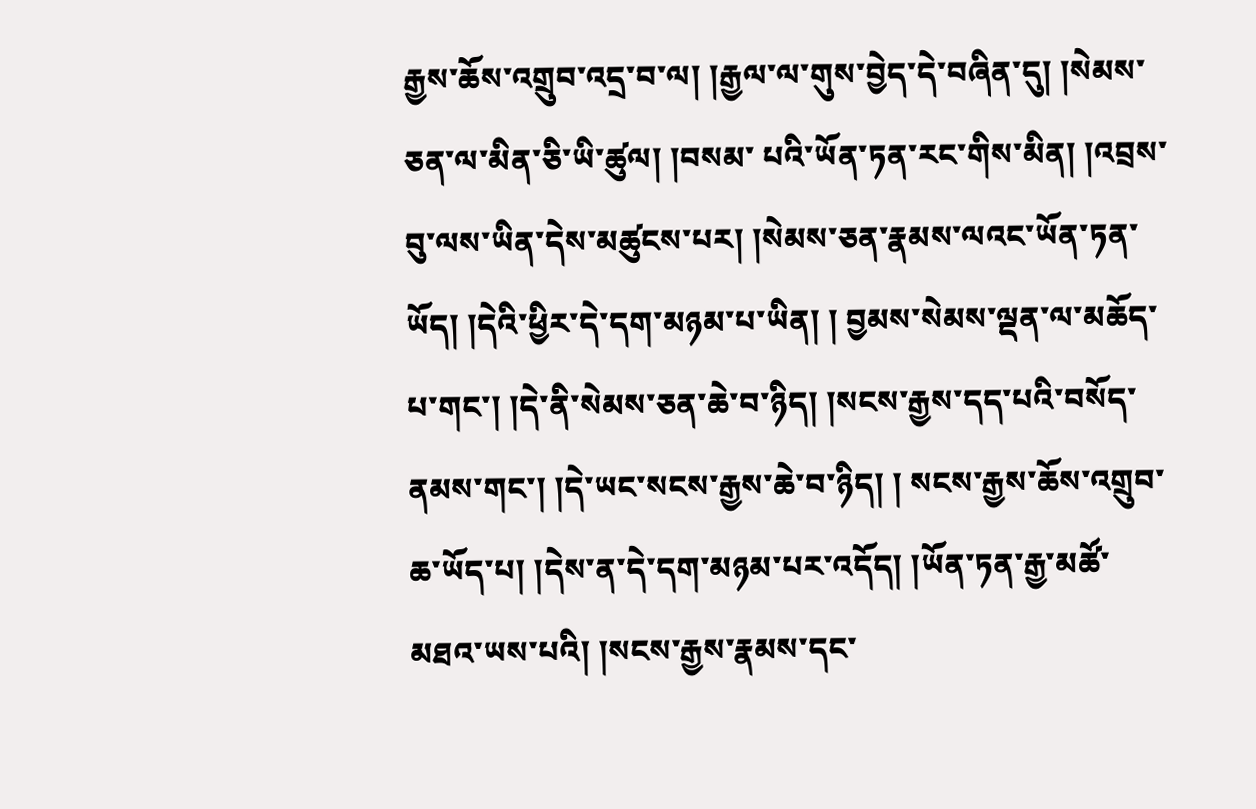རྒྱས་ཆོས་འགྲུབ་འདྲ་བ་ལ། །རྒྱལ་ལ་གུས་བྱེད་དེ་བཞིན་དུ། །སེམས་ཅན་ལ་མིན་ཅི་ཡི་ཚུལ། །བསམ་ པའི་ཡོན་ཏན་རང་གིས་མིན། །འབྲས་བུ་ལས་ཡིན་དེས་མཚུངས་པར། །སེམས་ཅན་རྣམས་ལའང་ཡོན་ཏན་ཡོད། །དེའི་ཕྱིར་དེ་དག་མཉམ་པ་ཡིན། ། བྱམས་སེམས་ལྡན་ལ་མཆོད་པ་གང་། །དེ་ནི་སེམས་ཅན་ཆེ་བ་ཉིད། །སངས་རྒྱས་དད་པའི་བསོད་ནམས་གང་། །དེ་ཡང་སངས་རྒྱས་ཆེ་བ་ཉིད། ། སངས་རྒྱས་ཆོས་འགྲུབ་ཆ་ཡོད་པ། །དེས་ན་དེ་དག་མཉམ་པར་འདོད། །ཡོན་ཏན་རྒྱ་མཚོ་མཐའ་ཡས་པའི། །སངས་རྒྱས་རྣམས་དང་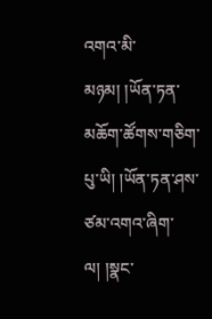འགའ་མི་ མཉམ། །ཡོན་ཏན་མཆོག་ཚོགས་གཅིག་པུ་ཡི། །ཡོན་ཏན་ཤས་ཙམ་འགའ་ཞིག་ལ། །སྣང་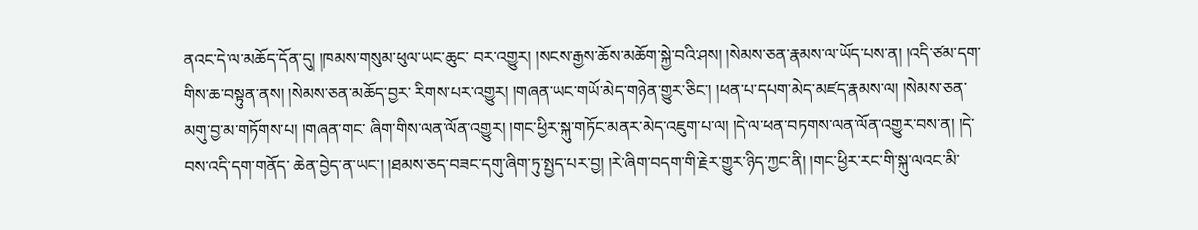ནའང་དེ་ལ་མཆོད་དོན་དུ། །ཁམས་གསུམ་ཕུལ་ཡང་ཆུང་ བར་འགྱུར། །སངས་རྒྱས་ཆོས་མཆོག་སྐྱེ་བའི་ཤས། །སེམས་ཅན་རྣམས་ལ་ཡོད་པས་ན། །འདི་ཙམ་དག་གིས་ཆ་བསྟུན་ནས། །སེམས་ཅན་མཆོད་བྱར་ རིགས་པར་འགྱུར། །གཞན་ཡང་གཡོ་མེད་གཉེན་གྱུར་ཅིང་། །ཕན་པ་དཔག་མེད་མཛད་རྣམས་ལ། །སེམས་ཅན་མགུ་བྱ་མ་གཏོགས་པ། །གཞན་གང་ ཞིག་གིས་ལན་ལོན་འགྱུར། །གང་ཕྱིར་སྐུ་གཏོང་མནར་མེད་འཇུག་པ་ལ། །དེ་ལ་ཕན་བཏགས་ལན་ལོན་འགྱུར་བས་ན། །དེ་བས་འདི་དག་གནོད་ ཆེན་བྱེད་ན་ཡང་། །ཐམས་ཅད་བཟང་དགུ་ཞིག་ཏུ་སྤྱད་པར་བྱ། །རེ་ཞིག་བདག་གི་རྗེར་གྱུར་ཉིད་ཀྱང་ནི། །གང་ཕྱིར་རང་གི་སྐུ་ལའང་མི་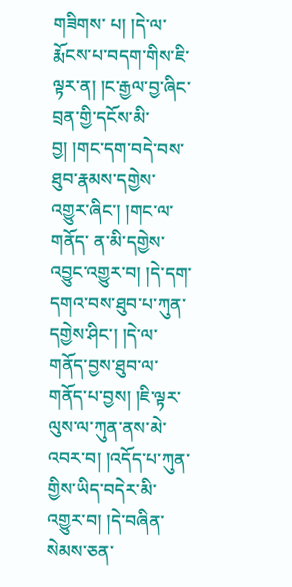གཟིགས་ པ། །དེ་ལ་རྨོངས་པ་བདག་གིས་ཇི་ལྟར་ན། །ང་རྒྱལ་བྱ་ཞིང་བྲན་གྱི་དངོས་མི་བྱ། །གང་དག་བདེ་བས་ཐུབ་རྣམས་དགྱེས་འགྱུར་ཞིང་། །གང་ལ་གནོད་ ན་མི་དགྱེས་འབྱུང་འགྱུར་བ། །དེ་དག་དགའ་བས་ཐུབ་པ་ཀུན་དགྱེས་ཤིང་། །དེ་ལ་གནོད་བྱས་ཐུབ་ལ་གནོད་པ་བྱས། །ཇི་ལྟར་ལུས་ལ་ཀུན་ནས་མེ་ འབར་བ། །འདོད་པ་ཀུན་གྱིས་ཡིད་བདེར་མི་འགྱུར་བ། །དེ་བཞིན་སེམས་ཅན་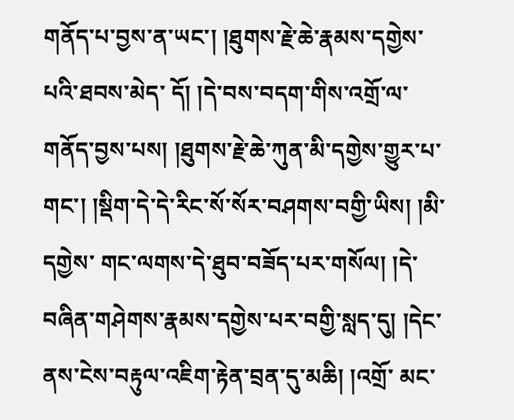གནོད་པ་བྱས་ན་ཡང་། །ཐུགས་རྗེ་ཆེ་རྣམས་དགྱེས་པའི་ཐབས་མེད་ དོ། །དེ་བས་བདག་གིས་འགྲོ་ལ་གནོད་བྱས་པས། །ཐུགས་རྗེ་ཆེ་ཀུན་མི་དགྱེས་གྱུར་པ་གང་། །སྡིག་དེ་དེ་རིང་སོ་སོར་བཤགས་བགྱི་ཡིས། །མི་དགྱེས་ གང་ལགས་དེ་ཐུབ་བཟོད་པར་གསོལ། །དེ་བཞིན་གཤེགས་རྣམས་དགྱེས་པར་བགྱི་སླད་དུ། །དེང་ནས་ངེས་བརྟུལ་འཇིག་རྟེན་བྲན་དུ་མཆི། །འགྲོ་ མང་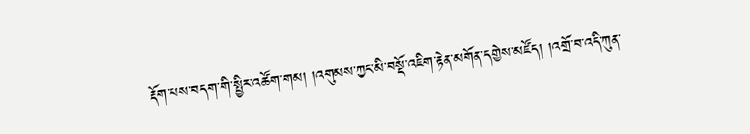རྡོག་པས་བདག་གི་སྤྱིར་འཚོག་གམ། །འགུམས་ཀྱང་མི་བསྡོ་འཇིག་རྟེན་མགོན་དགྱེས་མཛོད། །འགྲོ་བ་འདི་ཀུན་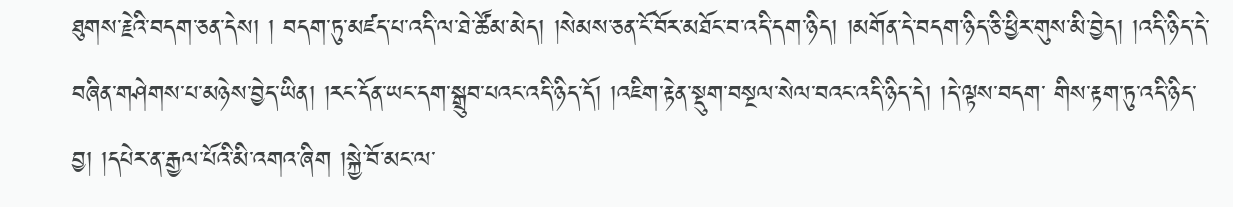ཐུགས་རྗེའི་བདག་ཅན་དེས། ། བདག་ཏུ་མཛད་པ་འདི་ལ་ཐེ་ཚོམ་མེད། །སེམས་ཅན་ངོ་བོར་མཐོང་བ་འདི་དག་ཉིད། །མགོན་དེ་བདག་ཉིད་ཅི་ཕྱིར་གུས་མི་བྱེད། །འདི་ཉིད་དེ་ བཞིན་གཤེགས་པ་མཉེས་བྱེད་ཡིན། །རང་དོན་ཡང་དག་སྒྲུབ་པའང་འདི་ཉིད་དོ། །འཇིག་རྟེན་སྡུག་བསྔལ་སེལ་བའང་འདི་ཉིད་དེ། །དེ་ལྟས་བདག་ གིས་རྟག་ཏུ་འདི་ཉིད་བྱ། །དཔེར་ན་རྒྱལ་པོའི་མི་འགའ་ཞིག །སྐྱེ་བོ་མང་ལ་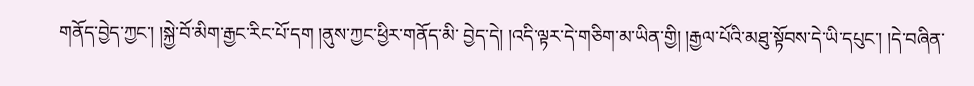གནོད་བྱེད་ཀྱང་། །སྐྱེ་བོ་མིག་རྒྱང་རིང་པོ་དག །ནུས་ཀྱང་ཕྱིར་གནོད་མི་ བྱེད་དེ། །འདི་ལྟར་དེ་གཅིག་མ་ཡིན་གྱི། །རྒྱལ་པོའི་མཐུ་སྟོབས་དེ་ཡི་དཔུང་། །དེ་བཞིན་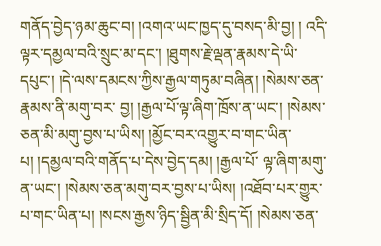གནོད་བྱེད་ཉམ་ཆུང་བ། །འགའ་ཡང་ཁྱད་དུ་བསད་མི་བྱ། ། འདི་ལྟར་དམྱལ་བའི་སྲུང་མ་དང་། །ཐུགས་རྗེ་ལྡན་རྣམས་དེ་ཡི་དཔུང་། །དེ་ལས་དམངས་ཀྱིས་རྒྱལ་གཏུམ་བཞིན། །སེམས་ཅན་རྣམས་ནི་མགུ་བར་ བྱ། །རྒྱལ་པོ་ལྟ་ཞིག་ཁྲོས་ན་ཡང་། །སེམས་ཅན་མི་མགུ་བྱས་པ་ཡིས། །མྱོང་བར་འགྱུར་བ་གང་ཡིན་པ། །དམྱལ་བའི་གནོད་པ་དེས་བྱེད་དམ། །རྒྱལ་པོ་ ལྟ་ཞིག་མགུ་ན་ཡང་། །སེམས་ཅན་མགུ་བར་བྱས་པ་ཡིས། །འཐོབ་པར་གྱུར་པ་གང་ཡིན་པ། །སངས་རྒྱས་ཉིད་སྦྱིན་མི་སྲིད་དོ། །སེམས་ཅན་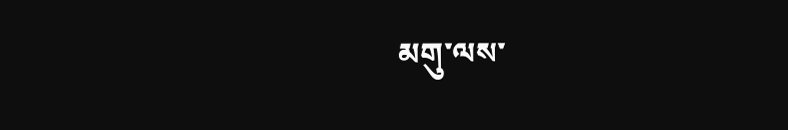མགུ་ལས་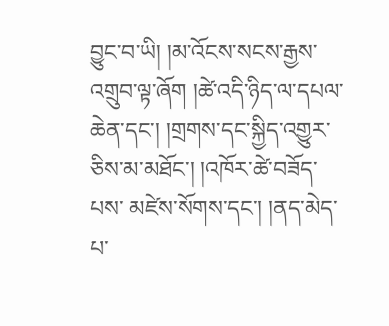བྱུང་བ་ཡི། །མ་འོངས་སངས་རྒྱས་འགྲུབ་ལྟ་ཞོག །ཚེ་འདི་ཉིད་ལ་དཔལ་ཆེན་དང་། །གྲགས་དང་སྐྱིད་འགྱུར་ཅིས་མ་མཐོང་། །འཁོར་ཚེ་བཟོད་པས་ མཛེས་སོགས་དང་། །ནད་མེད་པ་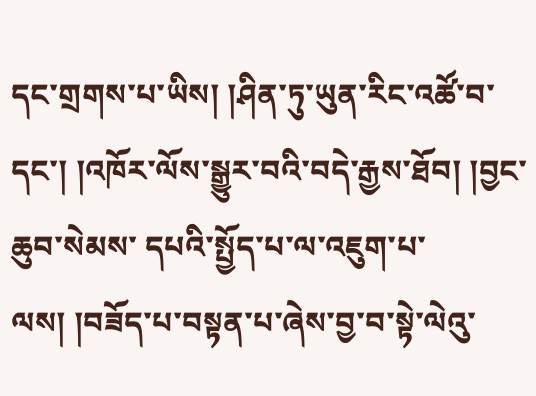དང་གྲགས་པ་ཡིས། །ཤིན་ཏུ་ཡུན་རིང་འཚོ་བ་དང་། །འཁོར་ལོས་སྒྱུར་བའི་བདེ་རྒྱས་ཐོབ། །བྱང་ཆུབ་སེམས་ དཔའི་སྤྱོད་པ་ལ་འཇུག་པ་ལས། །བཟོད་པ་བསྟན་པ་ཞེས་བྱ་བ་སྟེ་ལེའུ་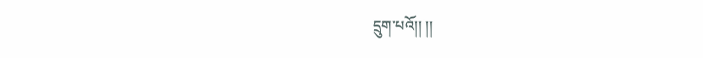དྲུག་པའོ།། །།